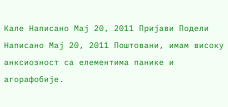Кале Написано Мај 20, 2011 Пријави Подели Написано Мај 20, 2011 Поштовани, имам високу анксиозност са елементима панике и агорафобије.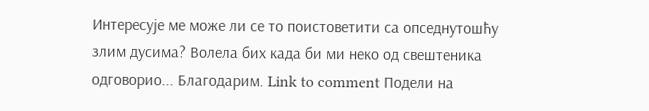Интересује ме може ли се то поистоветити са опседнутошћу злим дусима? Волела бих када би ми неко од свештеника одговорио... Благодарим. Link to comment Подели на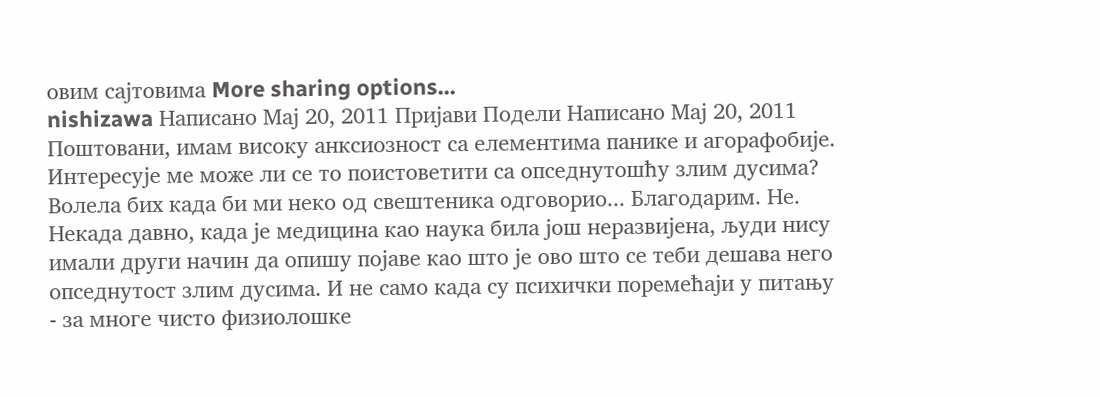овим сајтовима More sharing options...
nishizawa Написано Мај 20, 2011 Пријави Подели Написано Мај 20, 2011 Поштовани, имам високу анксиозност са елементима панике и агорафобије. Интересује ме може ли се то поистоветити са опседнутошћу злим дусима? Волела бих када би ми неко од свештеника одговорио... Благодарим. Не. Некада давно, када је медицина као наука била још неразвијена, људи нису имали други начин да опишу појаве као што је ово што се теби дешава него опседнутост злим дусима. И не само када су психички поремећаји у питању - за многе чисто физиолошке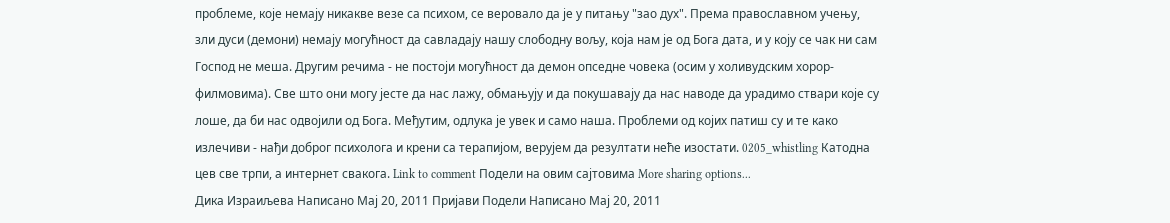проблеме, које немају никакве везе са психом, се веровало да је у питању "зао дух". Према православном учењу, зли дуси (демони) немају могућност да савладају нашу слободну вољу, која нам је од Бога дата, и у коју се чак ни сам Господ не меша. Другим речима - не постоји могућност да демон опседне човека (осим у холивудским хорор-филмовима). Све што они могу јесте да нас лажу, обмањују и да покушавају да нас наводе да урадимо ствари које су лоше, да би нас одвојили од Бога. Међутим, одлука је увек и само наша. Проблеми од којих патиш су и те како излечиви - нађи доброг психолога и крени са терапијом, верујем да резултати неће изостати. 0205_whistling Катодна цев све трпи, а интернет свакога. Link to comment Подели на овим сајтовима More sharing options...
Дика Израиљева Написано Мај 20, 2011 Пријави Подели Написано Мај 20, 2011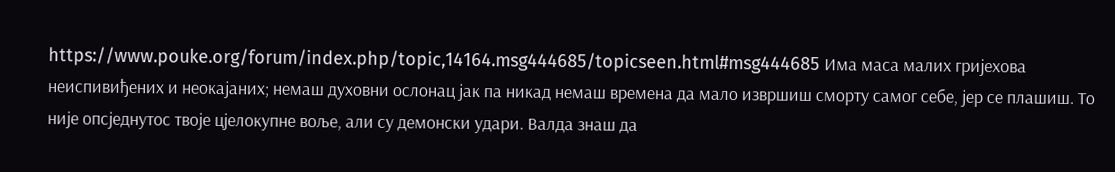https://www.pouke.org/forum/index.php/topic,14164.msg444685/topicseen.html#msg444685 Има маса малих гријехова неиспивиђених и неокајаних; немаш духовни ослонац јак па никад немаш времена да мало извршиш сморту самог себе, јер се плашиш. То није опсједнутос твоје цјелокупне воље, али су демонски удари. Валда знаш да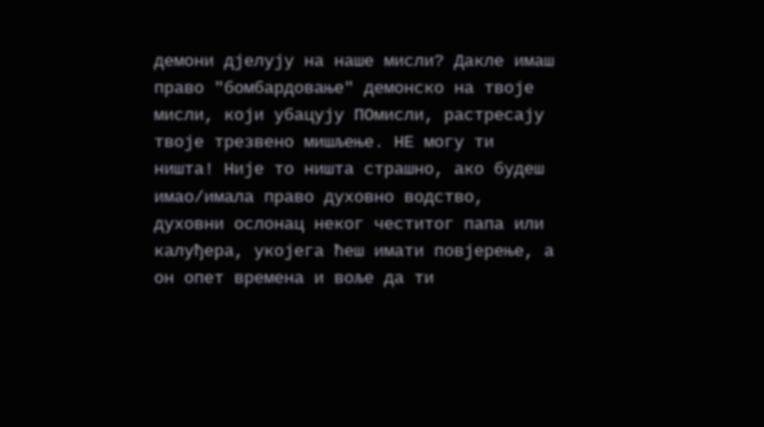демони дјелују на наше мисли? Дакле имаш право "бомбардовање" демонско на твоје мисли, који убацују ПОмисли, растресају твоје трезвено мишљење. НЕ могу ти ништа! Није то ништа страшно, ако будеш имао/имала право духовно водство, духовни ослонац неког честитог папа или калуђера, укојега ћеш имати повјерење, а он опет времена и воље да ти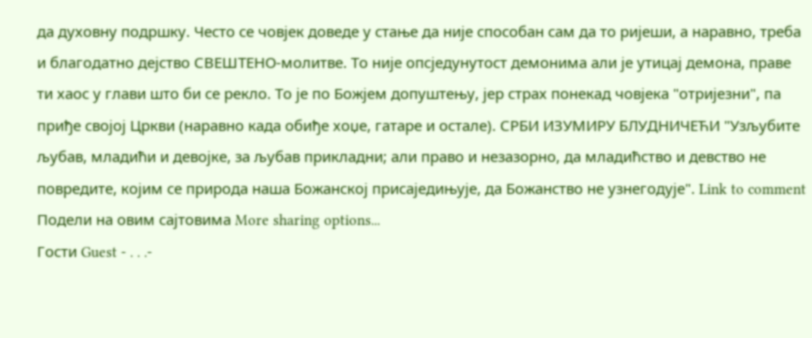да духовну подршку. Често се човјек доведе у стање да није способан сам да то ријеши, а наравно, треба и благодатно дејство СВЕШТЕНО-молитве. То није опсједунутост демонима али је утицај демона, праве ти хаос у глави што би се рекло. То је по Божјем допуштењу, јер страх понекад човјека "отријезни", па приђе својој Цркви (наравно када обиђе хоџе, гатаре и остале). СРБИ ИЗУМИРУ БЛУДНИЧЕЋИ "Узљубите љубав, младићи и девојке, за љубав прикладни; али право и незазорно, да младићство и девство не повредите, којим се природа наша Божанској присаједињује, да Божанство не узнегодује". Link to comment Подели на овим сајтовима More sharing options...
Гости Guest - . . .-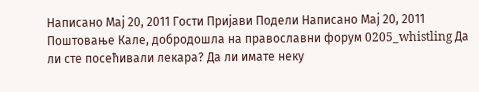Написано Мај 20, 2011 Гости Пријави Подели Написано Мај 20, 2011 Поштовање Кале, добродошла на православни форум 0205_whistling Да ли сте посећивали лекара? Да ли имате неку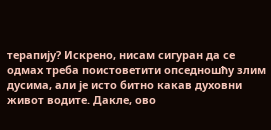терапију? Искрено, нисам сигуран да се одмах треба поистоветити опседношћу злим дусима, али је исто битно какав духовни живот водите. Дакле, ово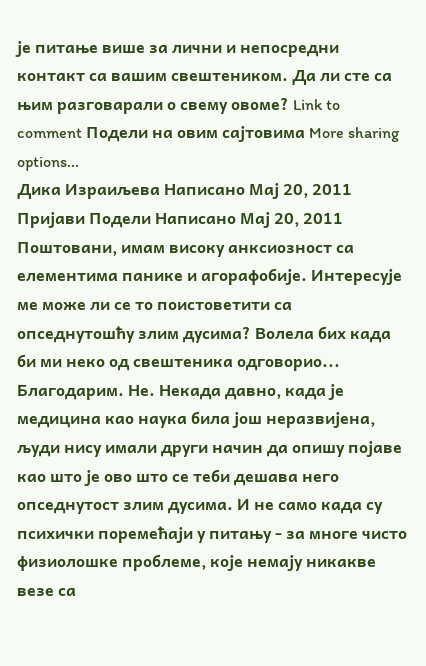је питање више за лични и непосредни контакт са вашим свештеником. Да ли сте са њим разговарали о свему овоме? Link to comment Подели на овим сајтовима More sharing options...
Дика Израиљева Написано Мај 20, 2011 Пријави Подели Написано Мај 20, 2011 Поштовани, имам високу анксиозност са елементима панике и агорафобије. Интересује ме може ли се то поистоветити са опседнутошћу злим дусима? Волела бих када би ми неко од свештеника одговорио... Благодарим. Не. Некада давно, када је медицина као наука била још неразвијена, људи нису имали други начин да опишу појаве као што је ово што се теби дешава него опседнутост злим дусима. И не само када су психички поремећаји у питању - за многе чисто физиолошке проблеме, које немају никакве везе са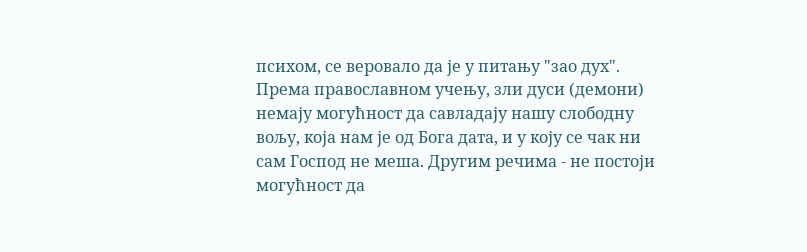психом, се веровало да је у питању "зао дух". Према православном учењу, зли дуси (демони) немају могућност да савладају нашу слободну вољу, која нам је од Бога дата, и у коју се чак ни сам Господ не меша. Другим речима - не постоји могућност да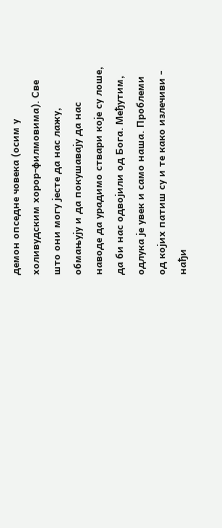демон опседне човека (осим у холивудским хорор-филмовима). Све што они могу јесте да нас лажу, обмањују и да покушавају да нас наводе да урадимо ствари које су лоше, да би нас одвојили од Бога. Међутим, одлука је увек и само наша. Проблеми од којих патиш су и те како излечиви - нађи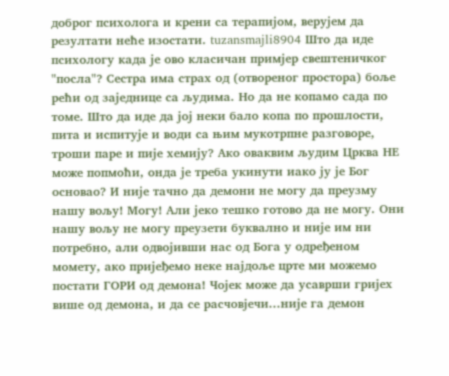доброг психолога и крени са терапијом, верујем да резултати неће изостати. tuzansmajli8904 Што да иде психологу када је ово класичан примјер свештеничког "посла"? Сестра има страх од (отвореног простора) боље рећи од заједнице са људима. Но да не копамо сада по томе. Што да иде да јој неки бало копа по прошлости, пита и испитује и води са њим мукотрпне разговоре, троши паре и пије хемију? Ако оваквим људим Црква НЕ може попмоћи, онда је треба укинути иако ју је Бог основао? И није тачно да демони не могу да преузму нашу вољу! Могу! Али јеко тешко готово да не могу. Они нашу вољу не могу преузети буквално и није им ни потребно, али одвојивши нас од Бога у одређеном момету, ако пријеђемо неке најдоље црте ми можемо постати ГОРИ од демона! Чојек може да усаврши гријех више од демона, и да се расчовјечи...није га демон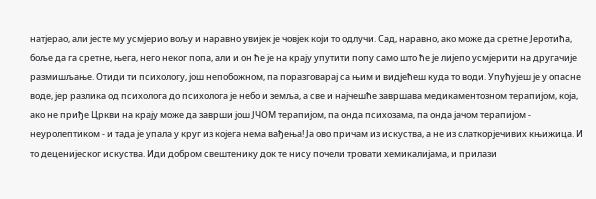натјерао, али јесте му усмјерио вољу и наравно увијек је човјек који то одлучи. Сад, наравно, ако може да сретне Јеротића, боље да га сретне, њега, него неког попа, али и он ће је на крају упутити попу само што ће је лијепо усмјерити на другачије размишљање. Отиди ти психологу, још непобожном, па поразговарај са њим и видјећеш куда то води. Упућујеш је у опасне воде, јер разлика од психолога до психолога је небо и земља, а све и најчешће завршава медикаментозном терапијом, која, ако не приђе Цркви на крају може да заврши још ЈЧОМ терапијом, па онда психозама, па онда јачом терапијом - неуролептиком - и тада је упала у круг из којега нема вађења! Ја ово причам из искуства, а не из слаткорјечивих књижица. И то деценијеског искуства. Иди добром свештенику док те нису почели тровати хемикалијама, и прилази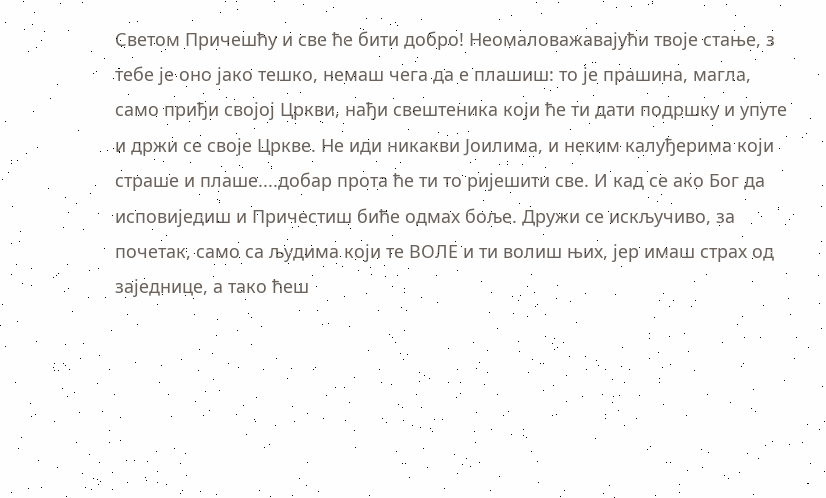Светом Причешћу и све ће бити добро! Неомаловажавајући твоје стање, з тебе је оно јако тешко, немаш чега да е плашиш: то је прашина, магла, само приђи својој Цркви, нађи свештеника који ће ти дати подршку и упуте и држи се своје Цркве. Не иди никакви Јоилима, и неким калуђерима који страше и плаше....добар прота ће ти то ријешити све. И кад се ако Бог да исповиједиш и Причестиш биће одмах боље. Дружи се искључиво, за почетак, само са људима који те ВОЛЕ и ти волиш њих, јер имаш страх од заједнице, а тако ћеш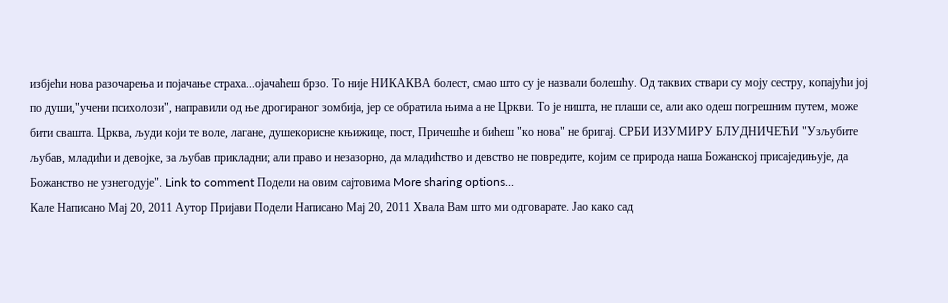избјећи нова разочарења и појачање страха...ојачаћеш брзо. То није НИКАКВА болест, смао што су је назвали болешћу. Од таквих ствари су моју сестру, копајући јој по души,"учени психолози", направили од ње дрогираног зомбија, јер се обратила њима а не Цркви. То је ништа, не плаши се, али ако одеш погрешним путем, може бити свашта. Црква, људи који те воле, лагане, душекорисне књижице, пост, Причешће и бићеш "ко нова" не бригај. СРБИ ИЗУМИРУ БЛУДНИЧЕЋИ "Узљубите љубав, младићи и девојке, за љубав прикладни; али право и незазорно, да младићство и девство не повредите, којим се природа наша Божанској присаједињује, да Божанство не узнегодује". Link to comment Подели на овим сајтовима More sharing options...
Кале Написано Мај 20, 2011 Аутор Пријави Подели Написано Мај 20, 2011 Хвала Вам што ми одговарате. Јао како сад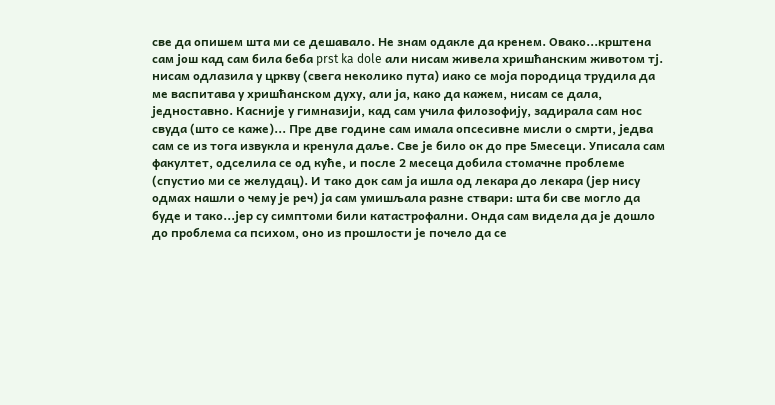све да опишем шта ми се дешавало. Не знам одакле да кренем. Овако...крштена сам још кад сам била беба prst ka dole али нисам живела хришћанским животом тј. нисам одлазила у цркву (свега неколико пута) иако се моја породица трудила да ме васпитава у хришћанском духу, али ја, како да кажем, нисам се дала, једноставно. Касније у гимназији, кад сам учила филозофију, задирала сам нос свуда (што се каже)... Пре две године сам имала опсесивне мисли о смрти, једва сам се из тога извукла и кренула даље. Све је било ок до пре 5месеци. Уписала сам факултет, одселила се од куће, и после 2 месеца добила стомачне проблеме (спустио ми се желудац). И тако док сам ја ишла од лекара до лекара (јер нису одмах нашли о чему је реч) ја сам умишљала разне ствари: шта би све могло да буде и тако...јер су симптоми били катастрофални. Онда сам видела да је дошло до проблема са психом, оно из прошлости је почело да се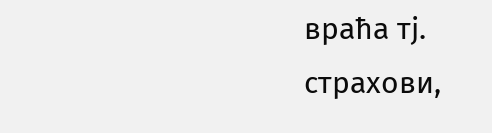враћа тј. страхови,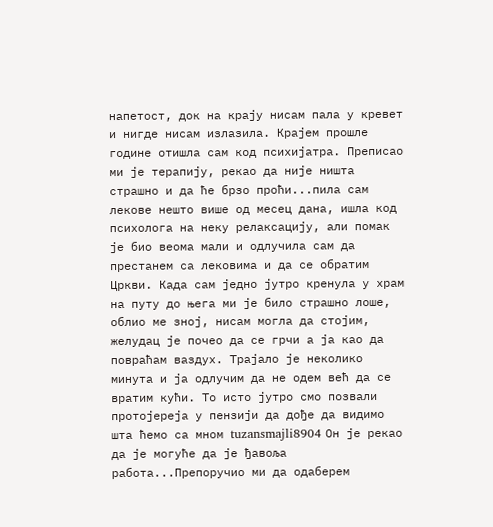напетост, док на крају нисам пала у кревет и нигде нисам излазила. Крајем прошле године отишла сам код психијатра. Преписао ми је терапију, рекао да није ништа страшно и да ће брзо проћи...пила сам лекове нешто више од месец дана, ишла код психолога на неку релаксацију, али помак је био веома мали и одлучила сам да престанем са лековима и да се обратим Цркви. Када сам једно јутро кренула у храм на путу до њега ми је било страшно лоше, облио ме зној, нисам могла да стојим, желудац је почео да се грчи а ја као да повраћам ваздух. Трајало је неколико минута и ја одлучим да не одем већ да се вратим кући. То исто јутро смо позвали протојереја у пензији да дође да видимо шта ћемо са мном tuzansmajli8904 Он је рекао да је могуће да је ђавоља работа...Препоручио ми да одаберем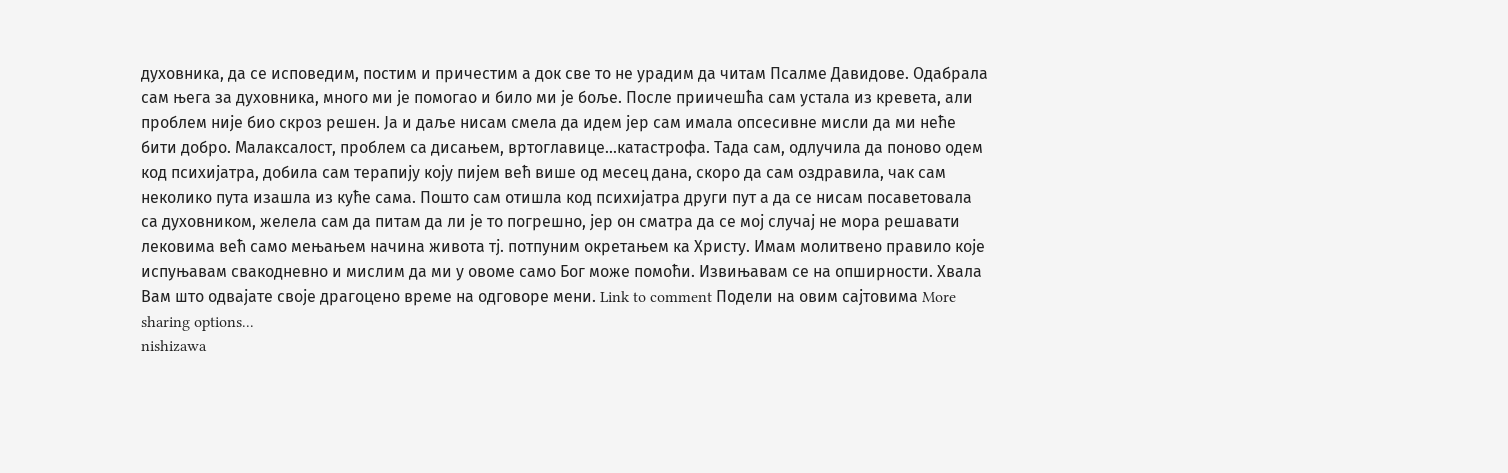духовника, да се исповедим, постим и причестим а док све то не урадим да читам Псалме Давидове. Одабрала сам њега за духовника, много ми је помогао и било ми је боље. После приичешћа сам устала из кревета, али проблем није био скроз решен. Ја и даље нисам смела да идем јер сам имала опсесивне мисли да ми неће бити добро. Малаксалост, проблем са дисањем, вртоглавице...катастрофа. Тада сам, одлучила да поново одем код психијатра, добила сам терапију коју пијем већ више од месец дана, скоро да сам оздравила, чак сам неколико пута изашла из куће сама. Пошто сам отишла код психијатра други пут а да се нисам посаветовала са духовником, желела сам да питам да ли је то погрешно, јер он сматра да се мој случај не мора решавати лековима већ само мењањем начина живота тј. потпуним окретањем ка Христу. Имам молитвено правило које испуњавам свакодневно и мислим да ми у овоме само Бог може помоћи. Извињавам се на опширности. Хвала Вам што одвајате своје драгоцено време на одговоре мени. Link to comment Подели на овим сајтовима More sharing options...
nishizawa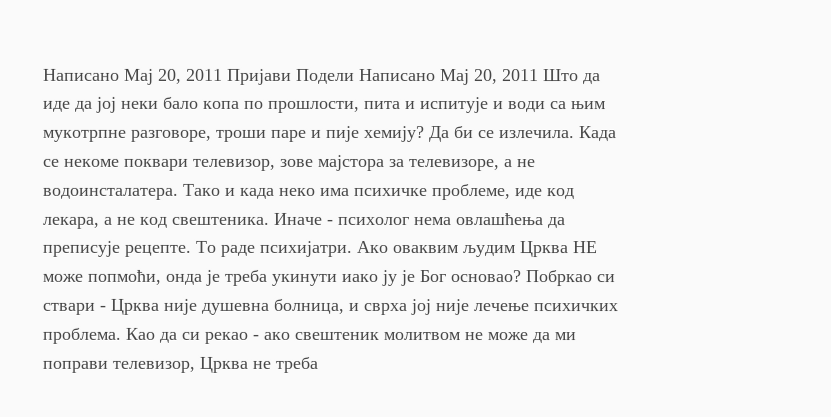Написано Мај 20, 2011 Пријави Подели Написано Мај 20, 2011 Што да иде да јој неки бало копа по прошлости, пита и испитује и води са њим мукотрпне разговоре, троши паре и пије хемију? Да би се излечила. Када се некоме поквари телевизор, зове мајстора за телевизоре, а не водоинсталатера. Тако и када неко има психичке проблеме, иде код лекара, а не код свештеника. Иначе - психолог нема овлашћења да преписује рецепте. То раде психијатри. Ако оваквим људим Црква НЕ може попмоћи, онда је треба укинути иако ју је Бог основао? Побркао си ствари - Црква није душевна болница, и сврха јој није лечење психичких проблема. Као да си рекао - ако свештеник молитвом не може да ми поправи телевизор, Црква не треба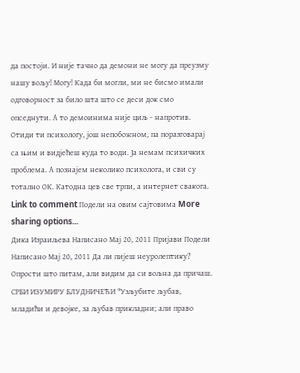да постоји. И није тачно да демони не могу да преузму нашу вољу! Могу! Када би могли, ми не бисмо имали одговорност за било шта што се деси док смо опседнути. А то демоинима није циљ - напротив. Отиди ти психологу, још непобожном, па поразговарај са њим и видјећеш куда то води. Ја немам психичких проблема. А познајем неколико психолога, и сви су тотално ОК. Катодна цев све трпи, а интернет свакога. Link to comment Подели на овим сајтовима More sharing options...
Дика Израиљева Написано Мај 20, 2011 Пријави Подели Написано Мај 20, 2011 Да ли пијеш неуролептику? Опрости што питам, али видим да си вољна да причаш. СРБИ ИЗУМИРУ БЛУДНИЧЕЋИ "Узљубите љубав, младићи и девојке, за љубав прикладни; али право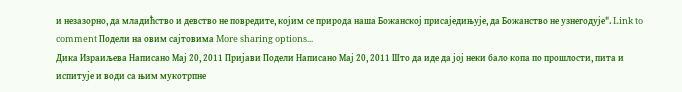и незазорно, да младићство и девство не повредите, којим се природа наша Божанској присаједињује, да Божанство не узнегодује". Link to comment Подели на овим сајтовима More sharing options...
Дика Израиљева Написано Мај 20, 2011 Пријави Подели Написано Мај 20, 2011 Што да иде да јој неки бало копа по прошлости, пита и испитује и води са њим мукотрпне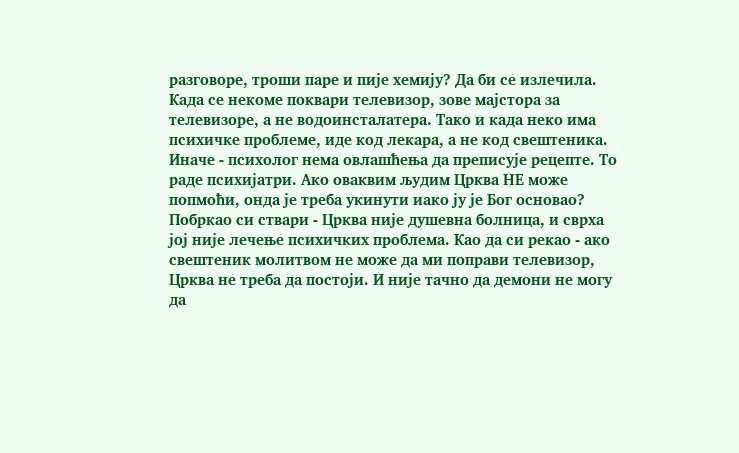разговоре, троши паре и пије хемију? Да би се излечила. Када се некоме поквари телевизор, зове мајстора за телевизоре, а не водоинсталатера. Тако и када неко има психичке проблеме, иде код лекара, а не код свештеника. Иначе - психолог нема овлашћења да преписује рецепте. То раде психијатри. Ако оваквим људим Црква НЕ може попмоћи, онда је треба укинути иако ју је Бог основао? Побркао си ствари - Црква није душевна болница, и сврха јој није лечење психичких проблема. Као да си рекао - ако свештеник молитвом не може да ми поправи телевизор, Црква не треба да постоји. И није тачно да демони не могу да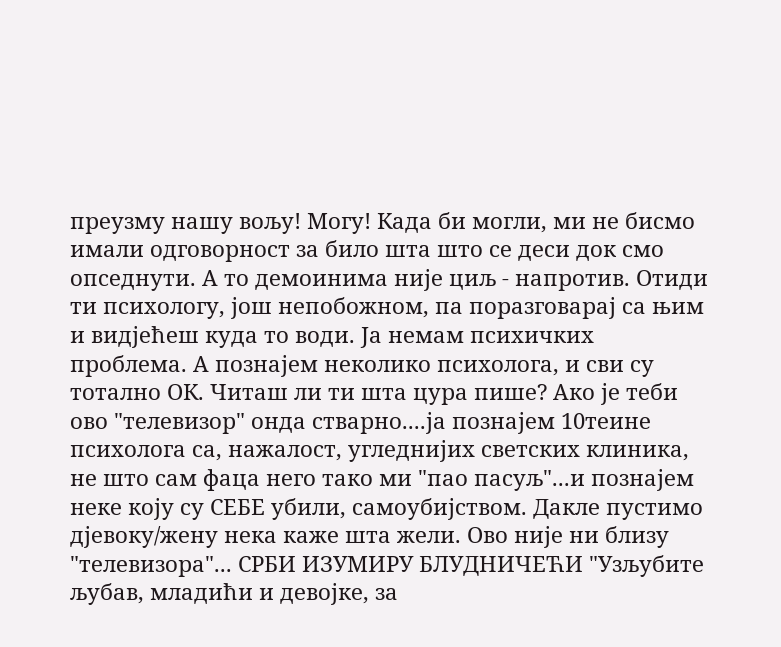преузму нашу вољу! Могу! Када би могли, ми не бисмо имали одговорност за било шта што се деси док смо опседнути. А то демоинима није циљ - напротив. Отиди ти психологу, још непобожном, па поразговарај са њим и видјећеш куда то води. Ја немам психичких проблема. А познајем неколико психолога, и сви су тотално ОК. Читаш ли ти шта цура пише? Ако је теби ово "телевизор" онда стварно....ја познајем 10теине психолога са, нажалост, угледнијих светских клиника, не што сам фаца него тако ми "пао пасуљ"...и познајем неке коју су СЕБЕ убили, самоубијством. Дакле пустимо дјевоку/жену нека каже шта жели. Ово није ни близу "телевизора"... СРБИ ИЗУМИРУ БЛУДНИЧЕЋИ "Узљубите љубав, младићи и девојке, за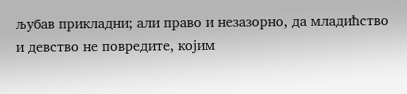љубав прикладни; али право и незазорно, да младићство и девство не повредите, којим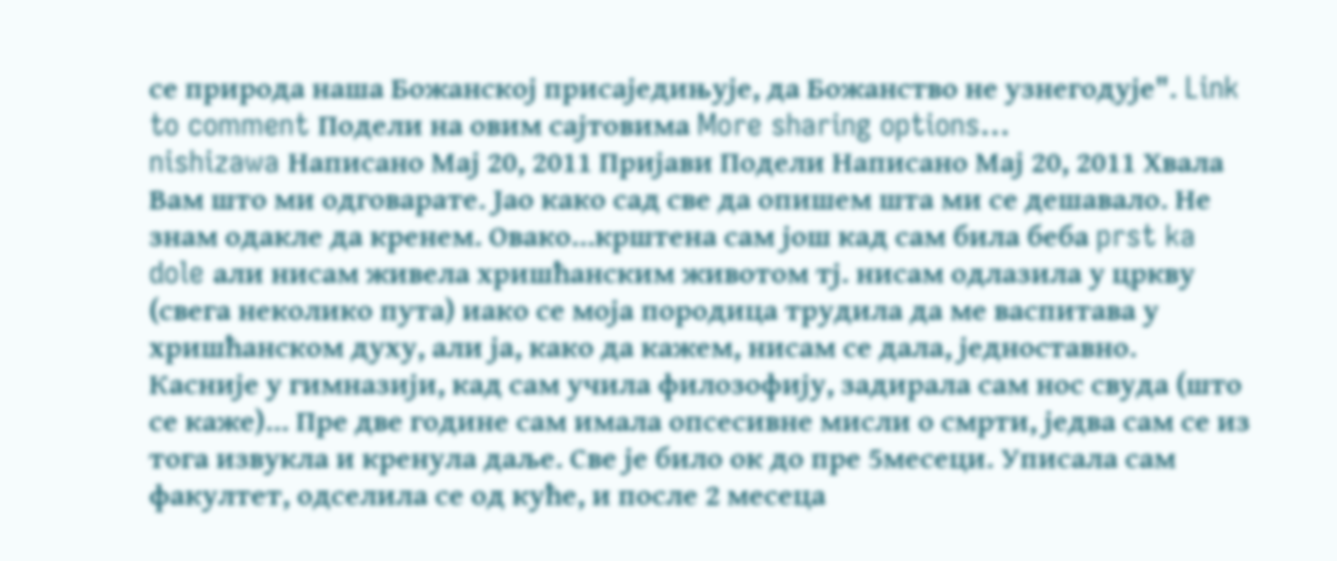се природа наша Божанској присаједињује, да Божанство не узнегодује". Link to comment Подели на овим сајтовима More sharing options...
nishizawa Написано Мај 20, 2011 Пријави Подели Написано Мај 20, 2011 Хвала Вам што ми одговарате. Јао како сад све да опишем шта ми се дешавало. Не знам одакле да кренем. Овако...крштена сам још кад сам била беба prst ka dole али нисам живела хришћанским животом тј. нисам одлазила у цркву (свега неколико пута) иако се моја породица трудила да ме васпитава у хришћанском духу, али ја, како да кажем, нисам се дала, једноставно. Касније у гимназији, кад сам учила филозофију, задирала сам нос свуда (што се каже)... Пре две године сам имала опсесивне мисли о смрти, једва сам се из тога извукла и кренула даље. Све је било ок до пре 5месеци. Уписала сам факултет, одселила се од куће, и после 2 месеца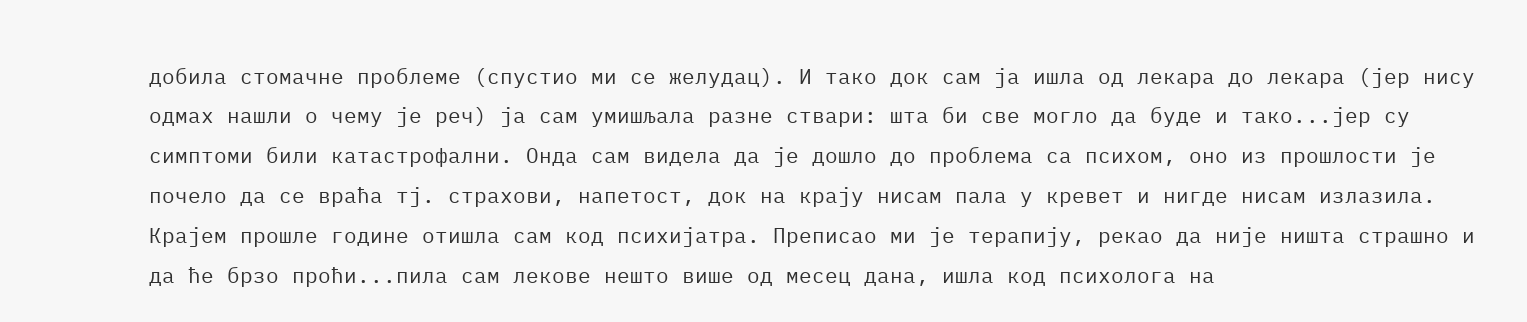добила стомачне проблеме (спустио ми се желудац). И тако док сам ја ишла од лекара до лекара (јер нису одмах нашли о чему је реч) ја сам умишљала разне ствари: шта би све могло да буде и тако...јер су симптоми били катастрофални. Онда сам видела да је дошло до проблема са психом, оно из прошлости је почело да се враћа тј. страхови, напетост, док на крају нисам пала у кревет и нигде нисам излазила. Крајем прошле године отишла сам код психијатра. Преписао ми је терапију, рекао да није ништа страшно и да ће брзо проћи...пила сам лекове нешто више од месец дана, ишла код психолога на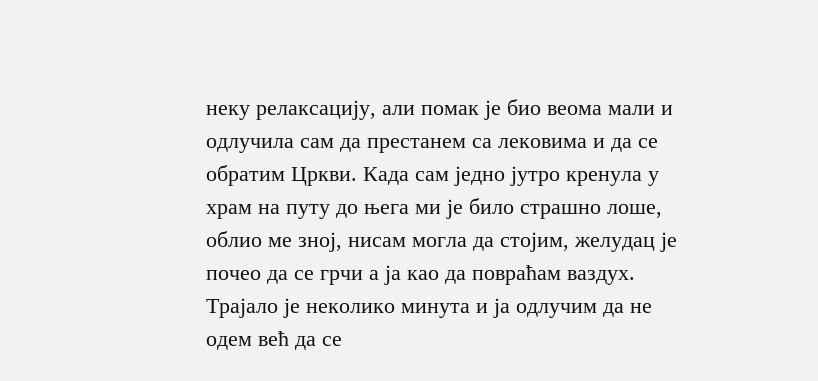неку релаксацију, али помак је био веома мали и одлучила сам да престанем са лековима и да се обратим Цркви. Када сам једно јутро кренула у храм на путу до њега ми је било страшно лоше, облио ме зној, нисам могла да стојим, желудац је почео да се грчи а ја као да повраћам ваздух. Трајало је неколико минута и ја одлучим да не одем већ да се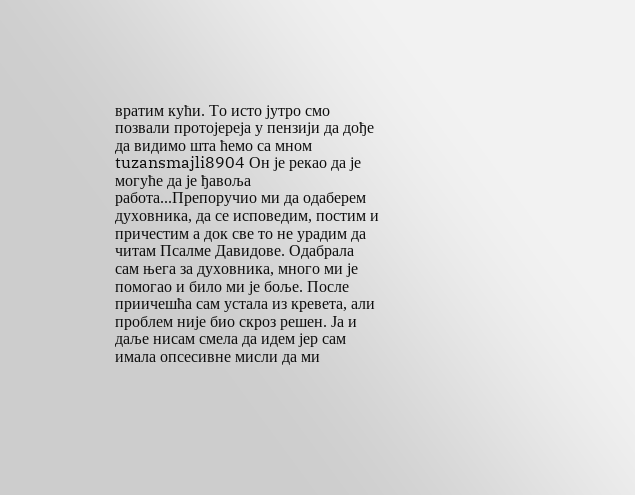вратим кући. То исто јутро смо позвали протојереја у пензији да дође да видимо шта ћемо са мном tuzansmajli8904 Он је рекао да је могуће да је ђавоља работа...Препоручио ми да одаберем духовника, да се исповедим, постим и причестим а док све то не урадим да читам Псалме Давидове. Одабрала сам њега за духовника, много ми је помогао и било ми је боље. После приичешћа сам устала из кревета, али проблем није био скроз решен. Ја и даље нисам смела да идем јер сам имала опсесивне мисли да ми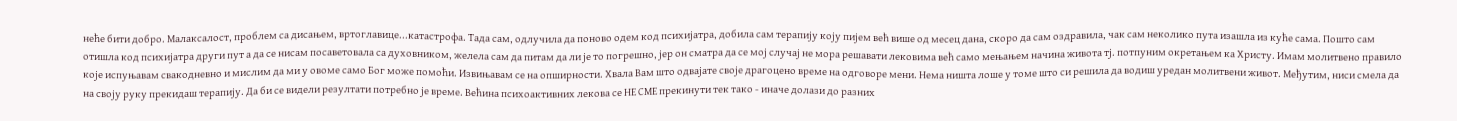неће бити добро. Малаксалост, проблем са дисањем, вртоглавице...катастрофа. Тада сам, одлучила да поново одем код психијатра, добила сам терапију коју пијем већ више од месец дана, скоро да сам оздравила, чак сам неколико пута изашла из куће сама. Пошто сам отишла код психијатра други пут а да се нисам посаветовала са духовником, желела сам да питам да ли је то погрешно, јер он сматра да се мој случај не мора решавати лековима већ само мењањем начина живота тј. потпуним окретањем ка Христу. Имам молитвено правило које испуњавам свакодневно и мислим да ми у овоме само Бог може помоћи. Извињавам се на опширности. Хвала Вам што одвајате своје драгоцено време на одговоре мени. Нема ништа лоше у томе што си решила да водиш уредан молитвени живот. Међутим, ниси смела да на своју руку прекидаш терапију. Да би се видели резултати потребно је време. Већина психоактивних лекова се НЕ СМЕ прекинути тек тако - иначе долази до разних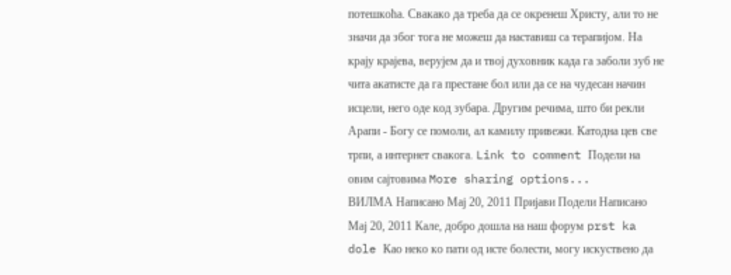потешкоћа. Свакако да треба да се окренеш Христу, али то не значи да због тога не можеш да наставиш са терапијом. На крају крајева, верујем да и твој духовник када га заболи зуб не чита акатисте да га престане бол или да се на чудесан начин исцели, него оде код зубара. Другим речима, што би рекли Арапи - Богу се помоли, ал камилу привежи. Катодна цев све трпи, а интернет свакога. Link to comment Подели на овим сајтовима More sharing options...
ВИЛМА Написано Мај 20, 2011 Пријави Подели Написано Мај 20, 2011 Кале, добро дошла на наш форум prst ka dole Као неко ко пати од исте болести, могу искуствено да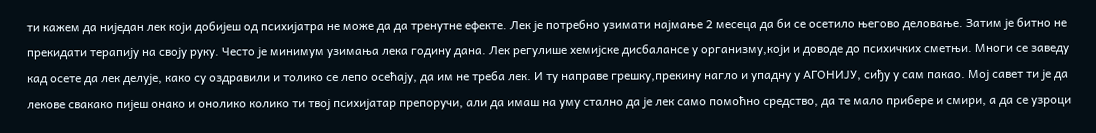ти кажем да ниједан лек који добијеш од психијатра не може да да тренутне ефекте. Лек је потребно узимати најмање 2 месеца да би се осетило његово деловање. Затим је битно не прекидати терапију на своју руку. Често је минимум узимања лека годину дана. Лек регулише хемијске дисбалансе у организму,који и доводе до психичких сметњи. Многи се заведу кад осете да лек делује, како су оздравили и толико се лепо осећају, да им не треба лек. И ту направе грешку,прекину нагло и упадну у АГОНИЈУ, сиђу у сам пакао. Мој савет ти је да лекове свакако пијеш онако и онолико колико ти твој психијатар препоручи, али да имаш на уму стално да је лек само помоћно средство, да те мало прибере и смири, а да се узроци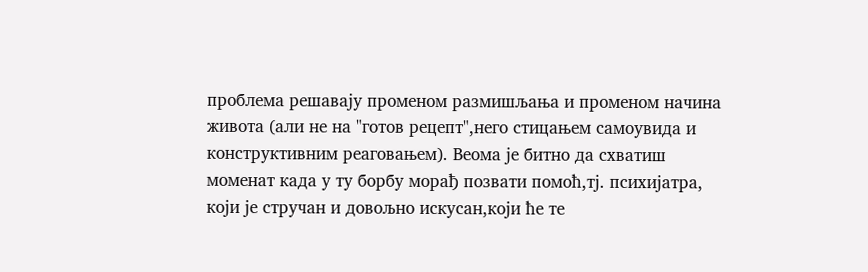проблема решавају променом размишљања и променом начина живота (али не на "готов рецепт",него стицањем самоувида и конструктивним реаговањем). Веома је битно да схватиш моменат када у ту борбу морађ позвати помоћ,тј. психијатра, који је стручан и довољно искусан,који ће те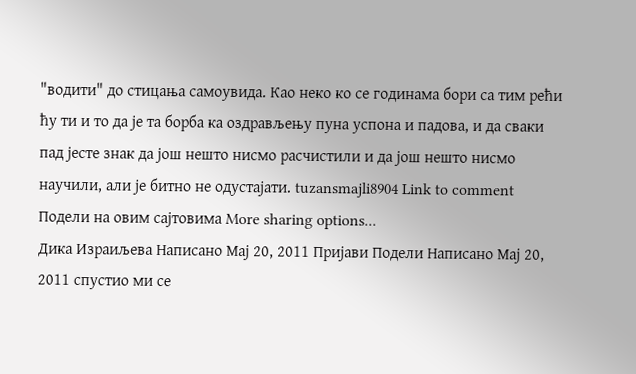"водити" до стицања самоувида. Као неко ко се годинама бори са тим рећи ћу ти и то да је та борба ка оздрављењу пуна успона и падова, и да сваки пад јесте знак да још нешто нисмо расчистили и да још нешто нисмо научили, али је битно не одустајати. tuzansmajli8904 Link to comment Подели на овим сајтовима More sharing options...
Дика Израиљева Написано Мај 20, 2011 Пријави Подели Написано Мај 20, 2011 спустио ми се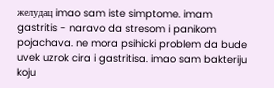желудац imao sam iste simptome. imam gastritis - naravo da stresom i panikom pojachava. ne mora psihicki problem da bude uvek uzrok cira i gastritisa. imao sam bakteriju koju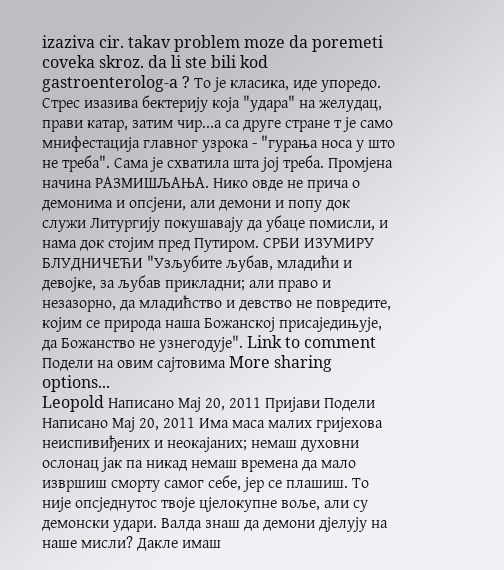izaziva cir. takav problem moze da poremeti coveka skroz. da li ste bili kod gastroenterolog-a ? То је класика, иде упоредо. Стрес изазива бектерију која "удара" на желудац, прави катар, затим чир...а са друге стране т је само мнифестација главног узрока - "гурања носа у што не треба". Сама је схватила шта јој треба. Промјена начина РАЗМИШЉАЊА. Нико овде не прича о демонима и опсјени, али демони и попу док служи Литургију покушавају да убаце помисли, и нама док стојим пред Путиром. СРБИ ИЗУМИРУ БЛУДНИЧЕЋИ "Узљубите љубав, младићи и девојке, за љубав прикладни; али право и незазорно, да младићство и девство не повредите, којим се природа наша Божанској присаједињује, да Божанство не узнегодује". Link to comment Подели на овим сајтовима More sharing options...
Leopold Написано Мај 20, 2011 Пријави Подели Написано Мај 20, 2011 Има маса малих гријехова неиспивиђених и неокајаних; немаш духовни ослонац јак па никад немаш времена да мало извршиш сморту самог себе, јер се плашиш. То није опсједнутос твоје цјелокупне воље, али су демонски удари. Валда знаш да демони дјелују на наше мисли? Дакле имаш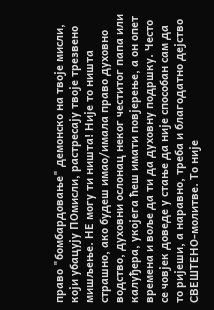право "бомбардовање" демонско на твоје мисли, који убацују ПОмисли, растресају твоје трезвено мишљење. НЕ могу ти ништа! Није то ништа страшно, ако будеш имао/имала право духовно водство, духовни ослонац неког честитог папа или калуђера, укојега ћеш имати повјерење, а он опет времена и воље да ти да духовну подршку. Често се човјек доведе у стање да није способан сам да то ријеши, а наравно, треба и благодатно дејство СВЕШТЕНО-молитве. То није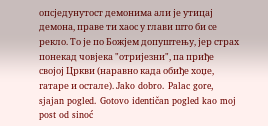опсједунутост демонима али је утицај демона, праве ти хаос у глави што би се рекло. То је по Божјем допуштењу, јер страх понекад човјека "отријезни", па приђе својој Цркви (наравно када обиђе хоџе, гатаре и остале). Jako dobro. Palac gore, sjajan pogled. Gotovo identičan pogled kao moj post od sinoć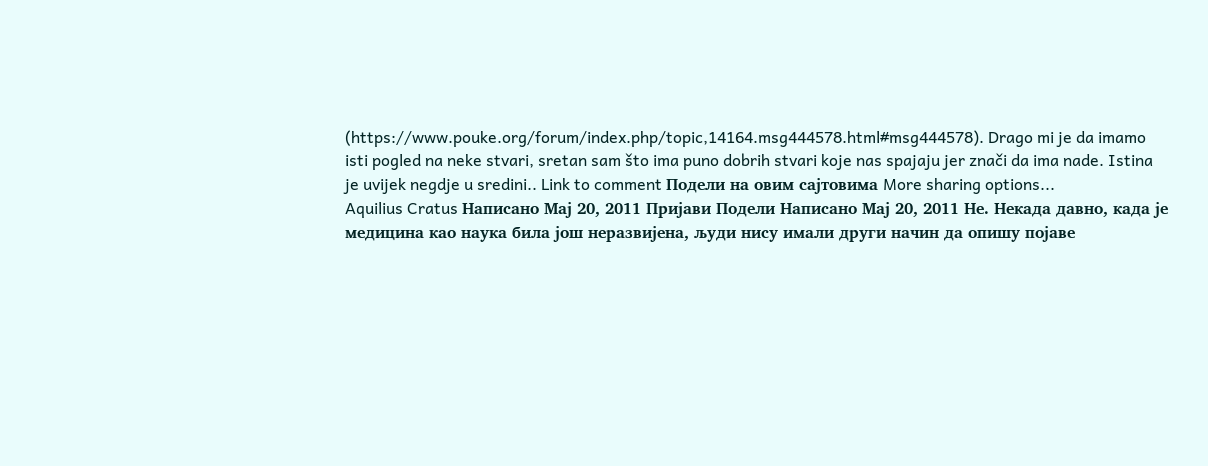(https://www.pouke.org/forum/index.php/topic,14164.msg444578.html#msg444578). Drago mi je da imamo isti pogled na neke stvari, sretan sam što ima puno dobrih stvari koje nas spajaju jer znači da ima nade. Istina je uvijek negdje u sredini.. Link to comment Подели на овим сајтовима More sharing options...
Aquilius Cratus Написано Мај 20, 2011 Пријави Подели Написано Мај 20, 2011 Не. Некада давно, када је медицина као наука била још неразвијена, људи нису имали други начин да опишу појаве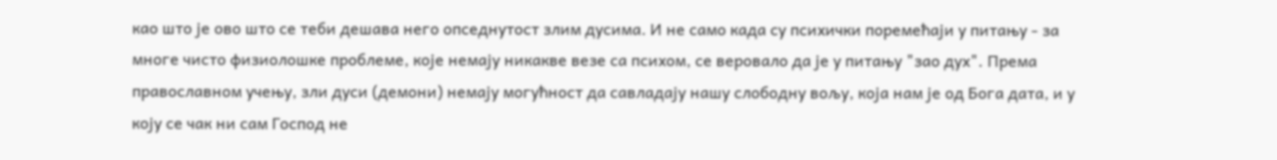као што је ово што се теби дешава него опседнутост злим дусима. И не само када су психички поремећаји у питању - за многе чисто физиолошке проблеме, које немају никакве везе са психом, се веровало да је у питању "зао дух". Према православном учењу, зли дуси (демони) немају могућност да савладају нашу слободну вољу, која нам је од Бога дата, и у коју се чак ни сам Господ не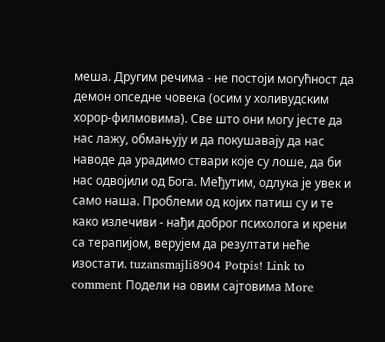меша. Другим речима - не постоји могућност да демон опседне човека (осим у холивудским хорор-филмовима). Све што они могу јесте да нас лажу, обмањују и да покушавају да нас наводе да урадимо ствари које су лоше, да би нас одвојили од Бога. Међутим, одлука је увек и само наша. Проблеми од којих патиш су и те како излечиви - нађи доброг психолога и крени са терапијом, верујем да резултати неће изостати. tuzansmajli8904 Potpis! Link to comment Подели на овим сајтовима More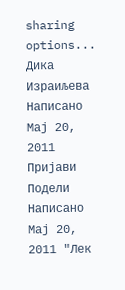sharing options...
Дика Израиљева Написано Мај 20, 2011 Пријави Подели Написано Мај 20, 2011 "Лек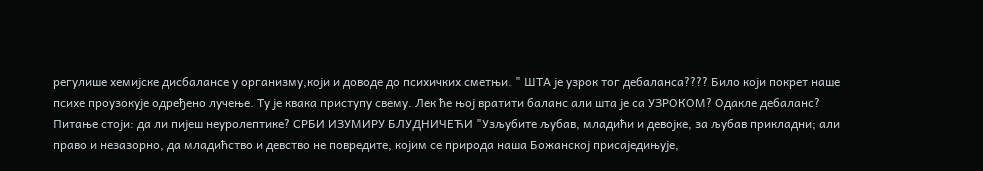регулише хемијске дисбалансе у организму,који и доводе до психичких сметњи. " ШТА је узрок тог дебаланса???? Било који покрет наше психе проузокује одређено лучење. Ту је квака приступу свему. Лек ће њој вратити баланс али шта је са УЗРОКОМ? Одакле дебаланс? Питање стоји: да ли пијеш неуролептике? СРБИ ИЗУМИРУ БЛУДНИЧЕЋИ "Узљубите љубав, младићи и девојке, за љубав прикладни; али право и незазорно, да младићство и девство не повредите, којим се природа наша Божанској присаједињује,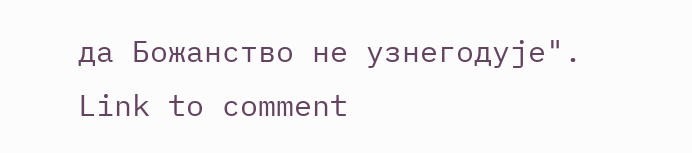да Божанство не узнегодује". Link to comment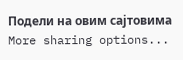Подели на овим сајтовима More sharing options...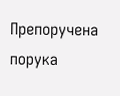Препоручена порука